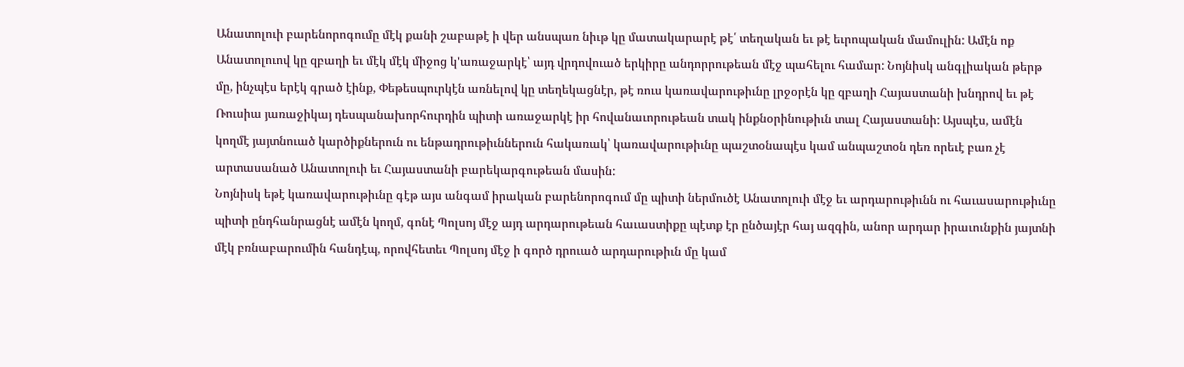Անատոլուի բարենորոգումը մէկ քանի շաբաթէ ի վեր անսպառ նիւթ կը մատակարարէ թէ՛ տեղական եւ թէ եւրոպական մամուլին: Ամէն ոք Անատոլուով կը զբաղի եւ մէկ մէկ միջոց կ'առաջարկէ՝ այդ վրդովուած երկիրը անդորրութեան մէջ պահելու համար: Նոյնիսկ անգլիական թերթ մը, ինչպէս երէկ գրած էինք, Փեթեսպուրկէն առնելով կը տեղեկացնէր, թէ ռուս կառավարութիւնը լրջօրէն կը զբաղի Հայաստանի խնդրով եւ թէ Ռուսիա յառաջիկայ դեսպանախորհուրդին պիտի առաջարկէ իր հովանաւորութեան տակ ինքնօրինութիւն տալ Հայաստանի: Այսպէս, ամէն կողմէ յայտնուած կարծիքներուն ու ենթադրութիւններուն հակառակ՝ կառավարութիւնը պաշտօնապէս կամ անպաշտօն դեռ որեւէ բառ չէ արտասանած Անատոլուի եւ Հայաստանի բարեկարգութեան մասին:
Նոյնիսկ եթէ կառավարութիւնը գէթ այս անգամ իրական բարենորոգում մը պիտի ներմուծէ Անատոլուի մէջ եւ արդարութիւնն ու հաւասարութիւնը պիտի ընդհանրացնէ ամէն կողմ, գոնէ Պոլսոյ մէջ այդ արդարութեան հաւաստիքը պէտք էր ընծայէր հայ ազգին, անոր արդար իրաւունքին յայտնի մէկ բռնաբարումին հանդէպ, որովհետեւ Պոլսոյ մէջ ի գործ դրուած արդարութիւն մը կամ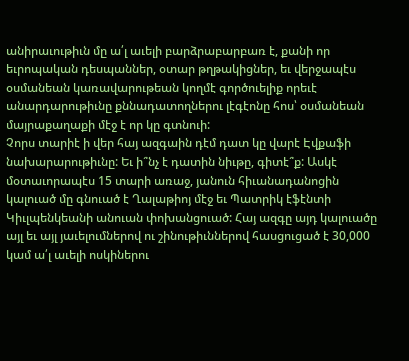անիրաւութիւն մը ա՛լ աւելի բարձրաբարբառ է, քանի որ եւրոպական դեսպաններ, օտար թղթակիցներ, եւ վերջապէս օսմանեան կառավարութեան կողմէ գործուելիք որեւէ անարդարութիւնը քննադատողներու լէգէոնը հոս՝ օսմանեան մայրաքաղաքի մէջ է որ կը գտնուի:
Չորս տարիէ ի վեր հայ ազգաին դէմ դատ կը վարէ Էվքաֆի նախարարութիւնը: Եւ ի՞նչ է դատին նիւթը, գիտէ՞ք: Ասկէ մօտաւորապէս 15 տարի առաջ, յանուն հիւանադանոցին կալուած մը գնուած է Ղալաթիոյ մէջ եւ Պատրիկ էֆէնտի Կիւլպենկեանի անուան փոխանցուած: Հայ ազգը այդ կալուածը այլ եւ այլ յաւելումներով ու շինութիւններով հասցուցած է 30,000 կամ ա՛լ աւելի ոսկիներու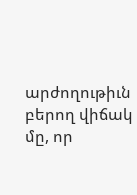արժողութիւն բերող վիճակ մը, որ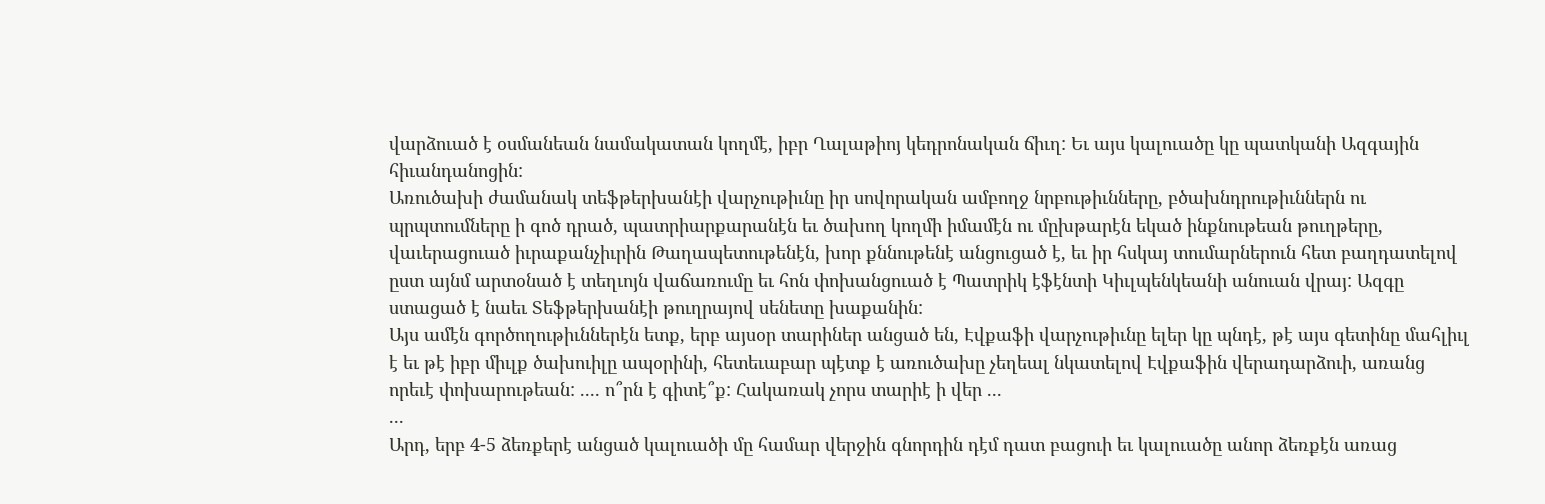վարձուած է օսմանեան նամակատան կողմէ, իբր Ղալաթիոյ կեդրոնական ճիւղ: Եւ այս կալուածը կը պատկանի Ազգային հիւանդանոցին:
Առուծախի ժամանակ տեֆթերխանէի վարչութիւնը իր սովորական ամբողջ նրբութիւնները, բծախնդրութիւններն ու պրպտումները ի գոծ դրած, պատրիարքարանէն եւ ծախող կողմի իմամէն ու մըխթարէն եկած ինքնութեան թուղթերը, վաւերացուած իւրաքանչիւրին Թաղապետութենէն, խոր քննութենէ անցուցած է, եւ իր հսկայ տումարներուն հետ բաղդատելով ըստ այնմ արտօնած է տեղւոյն վաճառումը եւ հոն փոխանցուած է Պատրիկ էֆէնտի Կիւլպենկեանի անուան վրայ: Ազգը ստացած է նաեւ Տեֆթերխանէի թուղրայով սենետը խաքանին:
Այս ամէն գործողութիւններէն ետք, երբ այսօր տարիներ անցած են, Էվքաֆի վարչութիւնը ելեր կը պնդէ, թէ այս գետինը մահլիւլ է եւ թէ իբր միւլք ծախուիլը ապօրինի, հետեւաբար պէտք է առուծախը չեղեալ նկատելով Էվքաֆին վերադարձուի, առանց որեւէ փոխարութեան: .... ո՞րն է գիտէ՞ք: Հակառակ չորս տարիէ ի վեր ...
...
Արդ, երբ 4-5 ձեռքերէ անցած կալուածի մը համար վերջին գնորդին դէմ դատ բացուի եւ կալուածը անոր ձեռքէն առաց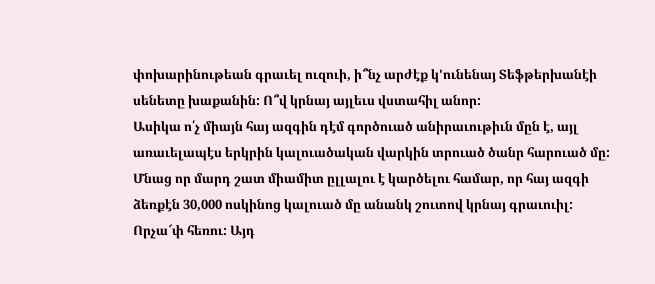փոխարինութեան գրաւել ուզուի, ի՞նչ արժէք կ'ունենայ Տեֆթերխանէի սենետը խաքանին: Ո՞վ կրնայ այլեւս վստահիլ անոր:
Ասիկա ո՛չ միայն հայ ազգին դէմ գործուած անիրաւութիւն մըն է, այլ առաւելապէս երկրին կալուածական վարկին տրուած ծանր հարուած մը:
Մնաց որ մարդ շատ միամիտ ըլլալու է կարծելու համար, որ հայ ազգի ձեռքէն 30,000 ոսկինոց կալուած մը անանկ շուտով կրնայ գրաւուիլ: Որչա՜փ հեռու: Այդ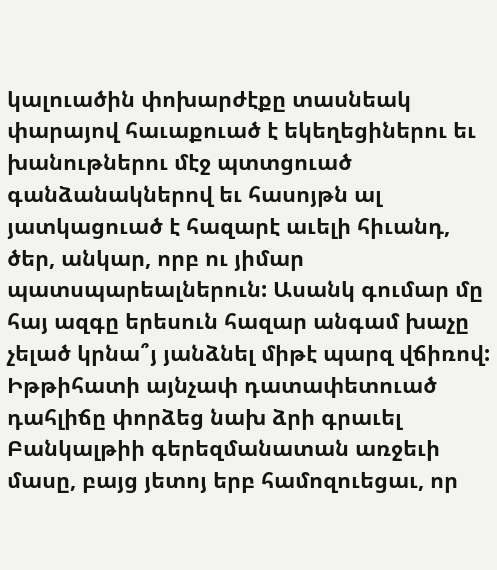կալուածին փոխարժէքը տասնեակ փարայով հաւաքուած է եկեղեցիներու եւ խանութներու մէջ պտտցուած գանձանակներով եւ հասոյթն ալ յատկացուած է հազարէ աւելի հիւանդ, ծեր, անկար, որբ ու յիմար պատսպարեալներուն: Ասանկ գումար մը հայ ազգը երեսուն հազար անգամ խաչը չելած կրնա՞յ յանձնել միթէ պարզ վճիռով:
Իթթիհատի այնչափ դատափետուած դահլիճը փորձեց նախ ձրի գրաւել Բանկալթիի գերեզմանատան առջեւի մասը, բայց յետոյ երբ համոզուեցաւ, որ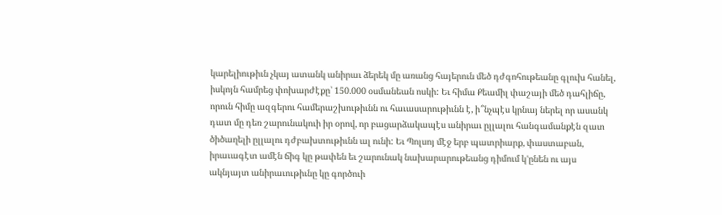կարելիութիւն չկայ ատանկ անիրաւ ձերեկ մը առանց հայերուն մեծ դժգոհութեանը գլուխ հանել, իսկոյն համրեց փոխարժէքը՝ 150.000 օսմանեան ոսկի: Եւ հիմա Քեամիլ փաշայի մեծ դահլիճը, որուն հիմը ազգերու համերաշխութիւնն ու հաւասարութիւնն է, ի՞նչպէս կրնայ ներել որ ասանկ դատ մը դեռ շարունակուի իր օրով, որ բացարձակապէս անիրաւ ըլլալու հանգամանքէն զատ ծիծաղելի ըլլալու դժբախտութիւնն ալ ունի: Եւ Պոլսոյ մէջ երբ պատրիարք, փաստաբան, իրաւագէտ ամէն ճիգ կը թափեն եւ շարունակ նախարարութեանց դիմում կ'ընեն ու այս ակնյայտ անիրաւութիւնը կը գործուի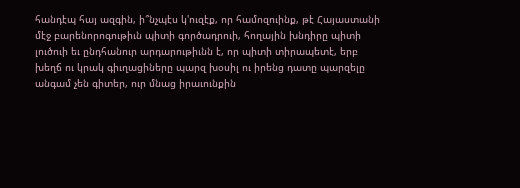հանդէպ հայ ազգին, ի՞նչպէս կ'ուզէք, որ համոզուինք, թէ Հայաստանի մէջ բարենորոգութիւն պիտի գործադրուի, հողային խնդիրը պիտի լուծուի եւ ընդհանուր արդարութիւնն է, որ պիտի տիրապետէ, երբ խեղճ ու կրակ գիւղացիները պարզ խօսիլ ու իրենց դատը պարզելը անգամ չեն գիտեր, ուր մնաց իրաւունքին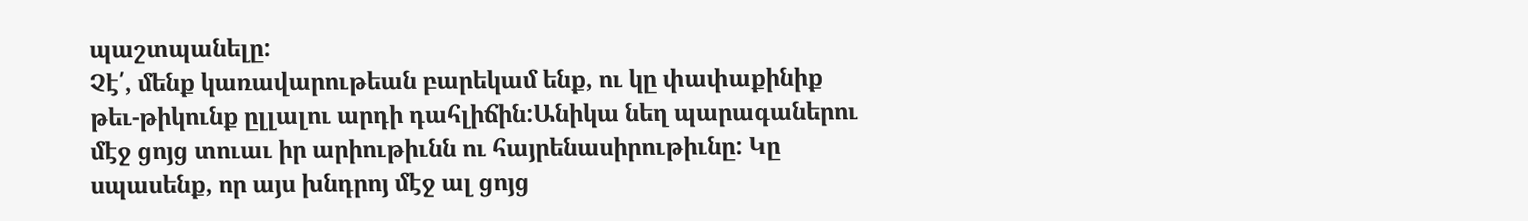պաշտպանելը:
Չէ՛, մենք կառավարութեան բարեկամ ենք, ու կը փափաքինիք թեւ-թիկունք ըլլալու արդի դահլիճին:Անիկա նեղ պարագաներու մէջ ցոյց տուաւ իր արիութիւնն ու հայրենասիրութիւնը: Կը սպասենք, որ այս խնդրոյ մէջ ալ ցոյց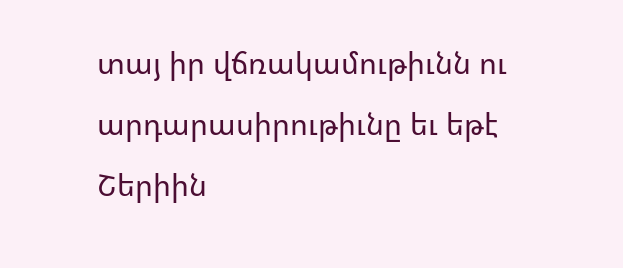տայ իր վճռակամութիւնն ու արդարասիրութիւնը եւ եթէ Շերիին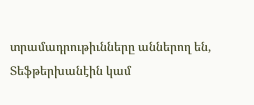տրամադրութիւնները աններող են, Տեֆթերխանէին կամ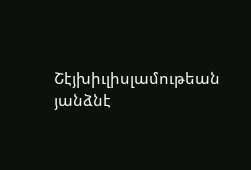Շէյխիւլիսլամութեան յանձնէ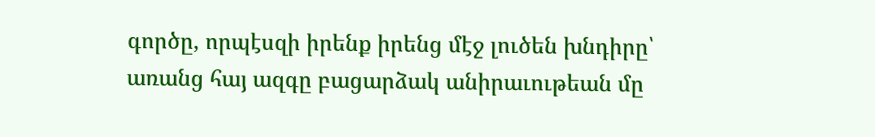գործը, որպէսզի իրենք իրենց մէջ լուծեն խնդիրը՝ առանց հայ ազգը բացարձակ անիրաւութեան մը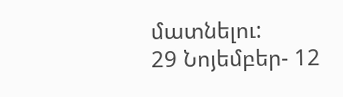մատնելու:
29 Նոյեմբեր- 12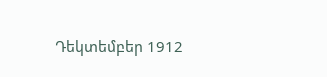Դեկտեմբեր 1912